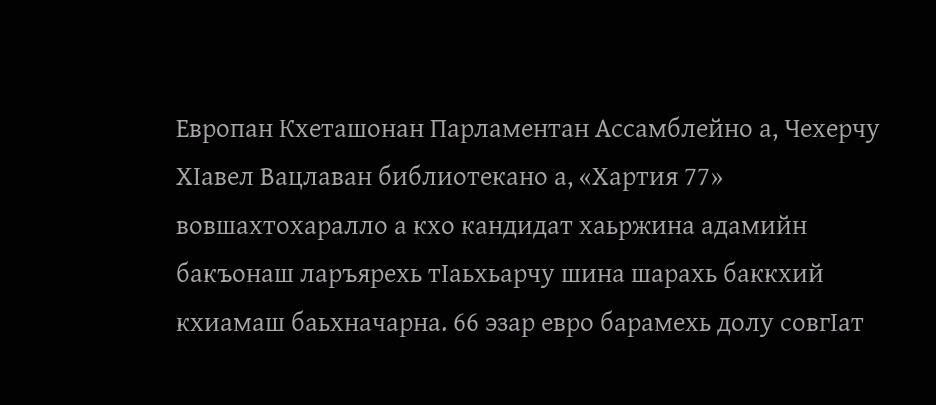Европан Кхеташонан Парламентан Ассамблейно а, Чехерчу ХIавел Вацлаван библиотекано а, «Хартия 77» вовшахтохаралло а кхо кандидат хаьржина адамийн бакъонаш ларъярехь тIаьхьарчу шина шарахь баккхий кхиамаш баьхначарна. 66 эзар евро барамехь долу совгIат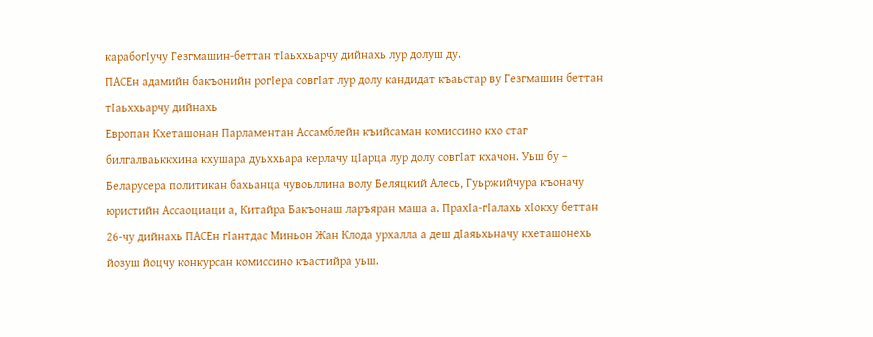карабогIучу Гезгмашин-беттан тIаьххьарчу дийнахь лур долуш ду.
ПАСЕн адамийн бакъонийн рогIера совгIат лур долу кандидат къаьстар ву Гезгмашин беттан тIаьххьарчу дийнахь
Европан Кхеташонан Парламентан Ассамблейн къийсаман комиссино кхо стаг билгалваьккхина кхушара дуьххьара керлачу цIарца лур долу совгIат кхачон. Уьш бу – Беларусера политикан бахьанца чувоьллина волу Беляцкий Алесь, Гуьржийчура къоначу юристийн Ассаоциаци а, Китайра Бакъонаш ларъяран маша а. ПрахIа-гIалахь хIокху беттан 26-чу дийнахь ПАСЕн гIантдас Миньон Жан Клода урхалла а деш дIаяьхьначу кхеташонехь йозуш йоцчу конкурсан комиссино къастийра уьш.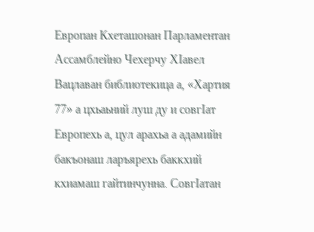Европан Кхеташонан Парламентан Ассамблейно Чехерчу ХIавел Вацлаван библиотекица а, «Хартия 77» а цхьаьний луш ду и совгIат Европехь а, цул арахьа а адамийн бакъонаш ларъярехь баккхий кхиамаш гайтинчунна. СовгIатан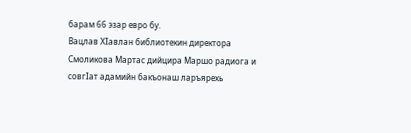барам 66 эзар евро бу.
Вацлав ХIавлан библиотекин директора Смоликова Мартас дийцира Маршо радиога и совгIат адамийн бакъонаш ларъярехь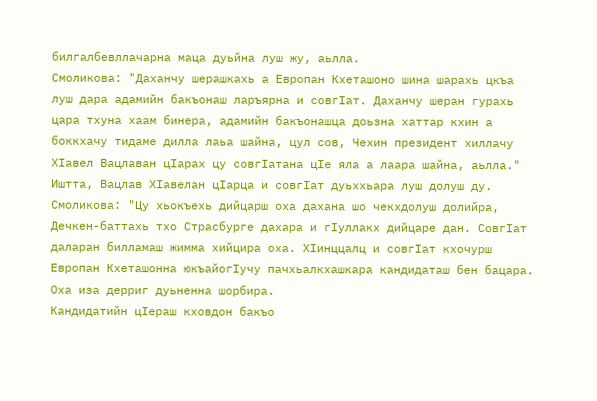билгалбевллачарна маца дуьйна луш жу, аьлла.
Смоликова: "Даханчу шерашкахь а Европан Кхеташоно шина шарахь цкъа луш дара адамийн бакъонаш ларъярна и совгIат. Даханчу шеран гурахь цара тхуна хаам бинера, адамийн бакъонашца доьзна хаттар кхин а боккхачу тидаме дилла лаьа шайна, цул сов, Чехин президент хиллачу ХIавел Вацлаван цIарах цу совгIатана цIе яла а лаара шайна, аьлла."
Иштта, Вацлав ХIавелан цIарца и совгIат дуьххьара луш долуш ду.
Смоликова: "Цу хьокъехь дийцарш оха дахана шо чекхдолуш долийра, Дечкен-баттахь тхо Страсбурге дахара и гIуллакх дийцаре дан. СовгIат даларан билламаш жимма хийцира оха. ХIинццалц и совгIат кхочурш Европан Кхеташонна юкъайогIучу пачхьалкхашкара кандидаташ бен бацара. Оха иза дерриг дуьненна шорбира.
Кандидатийн цIераш кховдон бакъо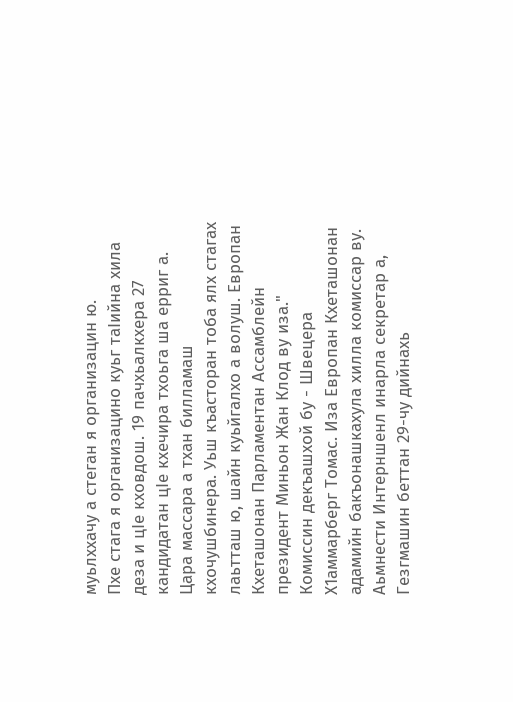муьлххачу а стеган я организацин ю.
Пхе стага я организацино куьг таIийна хила деза и цIе кховдош. 19 пачхьалкхера 27 кандидатан цIе кхечира тхоьга ша ерриг а. Цара массара а тхан билламаш кхочушбинера. Уьш къасторан тоба ялх стагах лаьтташ ю, шайн куьйгалхо а волуш. Европан Кхеташонан Парламентан Ассамблейн президент Миньон Жан Клод ву иза."
Комиссин декъашхой бу - Швецера Х1аммарберг Томас. Иза Европан Кхеташонан адамийн бакъонашкахула хилла комиссар ву. Аьмнести Интерншенл инарла секретар а,
Гезгмашин беттан 29-чу дийнахь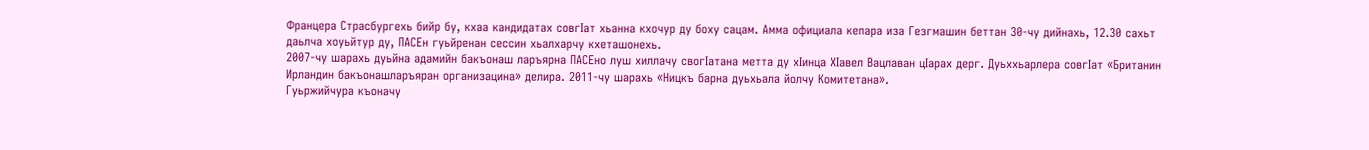Францера Страсбургехь бийр бу, кхаа кандидатах совгIат хьанна кхочур ду боху сацам. Амма официала кепара иза Гезгмашин беттан 30-чу дийнахь, 12.30 сахьт даьлча хоуьйтур ду, ПАСЕн гуьйренан сессин хьалхарчу кхеташонехь.
2007-чу шарахь дуьйна адамийн бакъонаш ларъярна ПАСЕно луш хиллачу свогIатана метта ду хIинца ХIавел Вацлаван цIарах дерг. Дуьххьарлера совгIат «Британин Ирландин бакъонашларъяран организацина» делира. 2011-чу шарахь «Ницкъ барна дуьхьала йолчу Комитетана».
Гуьржийчура къоначу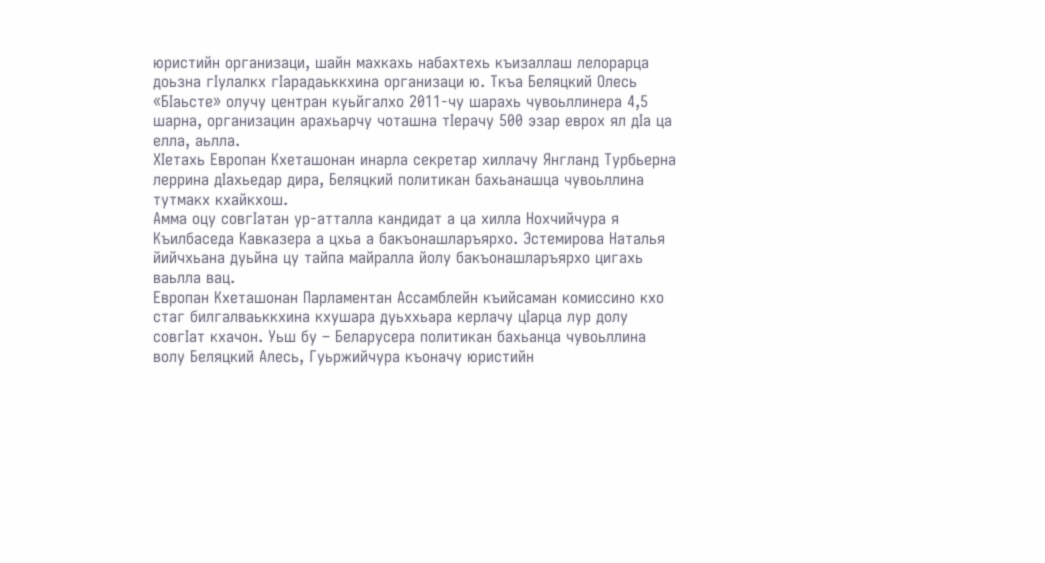юристийн организаци, шайн махкахь набахтехь къизаллаш лелорарца доьзна гIулалкх гIарадаьккхина организаци ю. Ткъа Беляцкий Олесь «БIаьсте» олучу центран куьйгалхо 2011-чу шарахь чувоьллинера 4,5 шарна, организацин арахьарчу чоташна тIерачу 500 эзар еврох ял дIа ца елла, аьлла.
ХIетахь Европан Кхеташонан инарла секретар хиллачу Янгланд Турбьерна леррина дIахьедар дира, Беляцкий политикан бахьанашца чувоьллина тутмакх кхайкхош.
Амма оцу совгIатан ур-атталла кандидат а ца хилла Нохчийчура я Къилбаседа Кавказера а цхьа а бакъонашларъярхо. Эстемирова Наталья йийчхьана дуьйна цу тайпа майралла йолу бакъонашларъярхо цигахь ваьлла вац.
Европан Кхеташонан Парламентан Ассамблейн къийсаман комиссино кхо стаг билгалваьккхина кхушара дуьххьара керлачу цIарца лур долу совгIат кхачон. Уьш бу – Беларусера политикан бахьанца чувоьллина волу Беляцкий Алесь, Гуьржийчура къоначу юристийн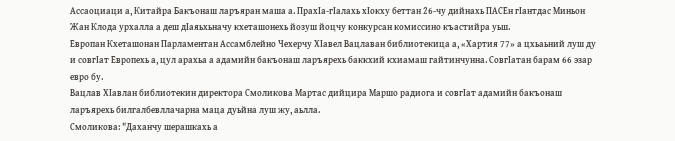Ассаоциаци а, Китайра Бакъонаш ларъяран маша а. ПрахIа-гIалахь хIокху беттан 26-чу дийнахь ПАСЕн гIантдас Миньон Жан Клода урхалла а деш дIаяьхьначу кхеташонехь йозуш йоцчу конкурсан комиссино къастийра уьш.
Европан Кхеташонан Парламентан Ассамблейно Чехерчу ХIавел Вацлаван библиотекица а, «Хартия 77» а цхьаьний луш ду и совгIат Европехь а, цул арахьа а адамийн бакъонаш ларъярехь баккхий кхиамаш гайтинчунна. СовгIатан барам 66 эзар евро бу.
Вацлав ХIавлан библиотекин директора Смоликова Мартас дийцира Маршо радиога и совгIат адамийн бакъонаш ларъярехь билгалбевллачарна маца дуьйна луш жу, аьлла.
Смоликова: "Даханчу шерашкахь а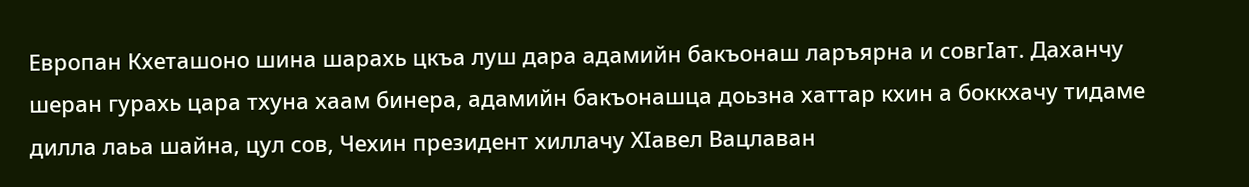Европан Кхеташоно шина шарахь цкъа луш дара адамийн бакъонаш ларъярна и совгIат. Даханчу шеран гурахь цара тхуна хаам бинера, адамийн бакъонашца доьзна хаттар кхин а боккхачу тидаме дилла лаьа шайна, цул сов, Чехин президент хиллачу ХIавел Вацлаван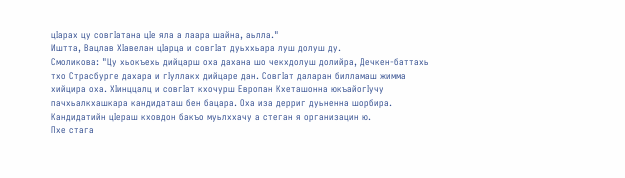цIарах цу совгIатана цIе яла а лаара шайна, аьлла."
Иштта, Вацлав ХIавелан цIарца и совгIат дуьххьара луш долуш ду.
Смоликова: "Цу хьокъехь дийцарш оха дахана шо чекхдолуш долийра, Дечкен-баттахь тхо Страсбурге дахара и гIуллакх дийцаре дан. СовгIат даларан билламаш жимма хийцира оха. ХIинццалц и совгIат кхочурш Европан Кхеташонна юкъайогIучу пачхьалкхашкара кандидаташ бен бацара. Оха иза дерриг дуьненна шорбира.
Кандидатийн цIераш кховдон бакъо муьлххачу а стеган я организацин ю.
Пхе стага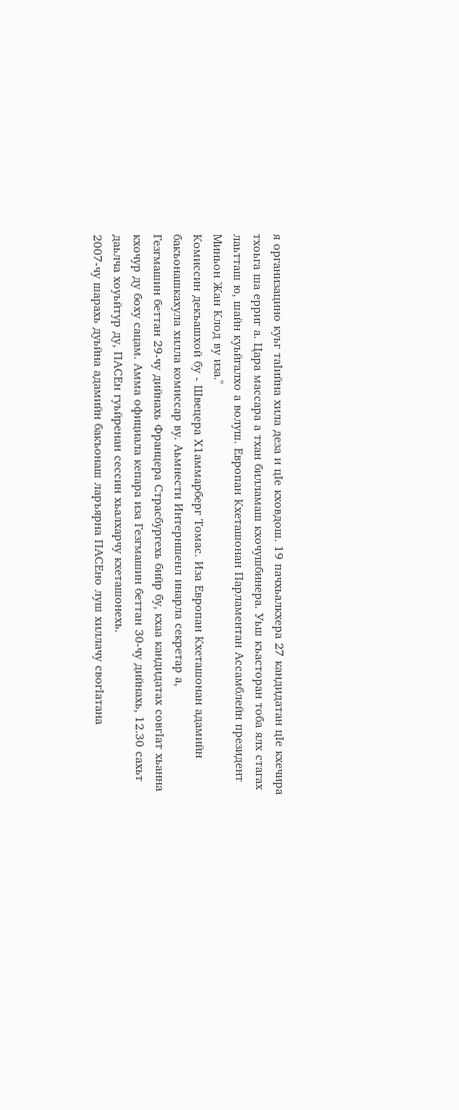я организацино куьг таIийна хила деза и цIе кховдош. 19 пачхьалкхера 27 кандидатан цIе кхечира тхоьга ша ерриг а. Цара массара а тхан билламаш кхочушбинера. Уьш къасторан тоба ялх стагах лаьтташ ю, шайн куьйгалхо а волуш. Европан Кхеташонан Парламентан Ассамблейн президент Миньон Жан Клод ву иза."
Комиссин декъашхой бу - Швецера Х1аммарберг Томас. Иза Европан Кхеташонан адамийн бакъонашкахула хилла комиссар ву. Аьмнести Интерншенл инарла секретар а,
Гезгмашин беттан 29-чу дийнахь Францера Страсбургехь бийр бу, кхаа кандидатах совгIат хьанна кхочур ду боху сацам. Амма официала кепара иза Гезгмашин беттан 30-чу дийнахь, 12.30 сахьт даьлча хоуьйтур ду, ПАСЕн гуьйренан сессин хьалхарчу кхеташонехь.
2007-чу шарахь дуьйна адамийн бакъонаш ларъярна ПАСЕно луш хиллачу свогIатана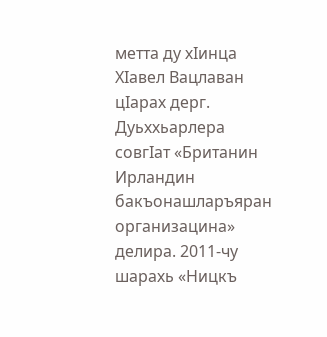метта ду хIинца ХIавел Вацлаван цIарах дерг. Дуьххьарлера совгIат «Британин Ирландин бакъонашларъяран организацина» делира. 2011-чу шарахь «Ницкъ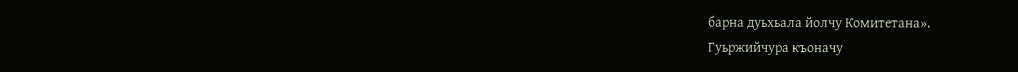барна дуьхьала йолчу Комитетана».
Гуьржийчура къоначу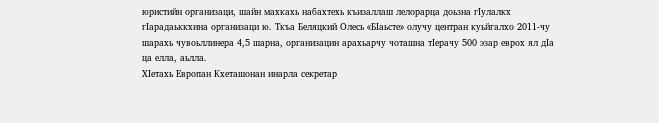юристийн организаци, шайн махкахь набахтехь къизаллаш лелорарца доьзна гIулалкх гIарадаьккхина организаци ю. Ткъа Беляцкий Олесь «БIаьсте» олучу центран куьйгалхо 2011-чу шарахь чувоьллинера 4,5 шарна, организацин арахьарчу чоташна тIерачу 500 эзар еврох ял дIа ца елла, аьлла.
ХIетахь Европан Кхеташонан инарла секретар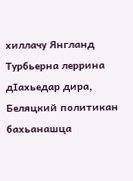хиллачу Янгланд Турбьерна леррина дIахьедар дира, Беляцкий политикан бахьанашца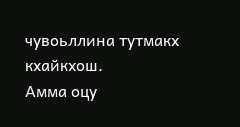чувоьллина тутмакх кхайкхош.
Амма оцу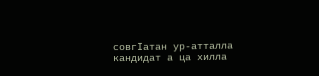совгIатан ур-атталла кандидат а ца хилла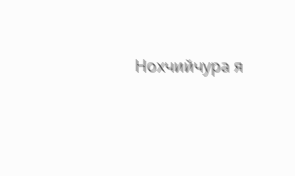Нохчийчура я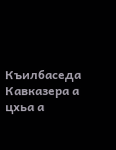Къилбаседа Кавказера а цхьа а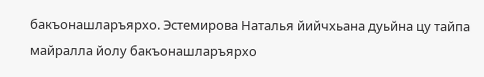бакъонашларъярхо. Эстемирова Наталья йийчхьана дуьйна цу тайпа майралла йолу бакъонашларъярхо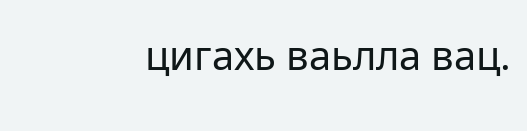цигахь ваьлла вац.